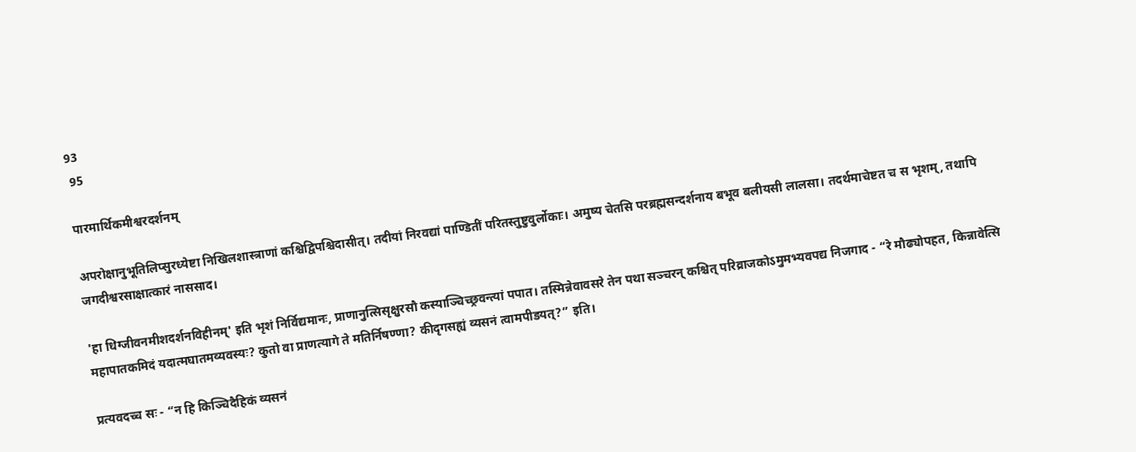93
 95

पारमार्थिकमीश्वरदर्शनम्

अपरोक्षानुभूतिलिप्सुरध्येष्टा निखिलशास्त्राणां कश्चिद्विपश्चिदासीत्। तदीयां निरवद्यां पाण्डितीं परितस्तुष्टुवुर्लोकाः। अमुष्य चेतसि परब्रह्मसन्दर्शनाय बभूव बलीयसी लालसा। तदर्थमाचेष्टत च स भृशम्, तथापि जगदीश्वरसाक्षात्कारं नाससाद।

'हा धिग्जीवनमीशदर्शनविहीनम्' इति भृशं निर्विद्यमानः, प्राणानुत्सिसृक्षुरसौ कस्याञ्चिच्छ्रवन्त्यां पपात। तस्मिन्नेवावसरे तेन पथा सञ्चरन् कश्चित् परिव्राजकोऽमुमभ्यवपद्य निजगाद - “रे मौढ्योपहत, किन्नावेत्सि महापातकमिदं यदात्मघातमव्यवस्यः? कुतो वा प्राणत्यागे ते मतिर्निषण्णा? कीदृगसह्यं व्यसनं त्वामपीडयत्?” इति।

प्रत्यवदच्च सः - “न हि किञ्चिदैहिकं व्यसनं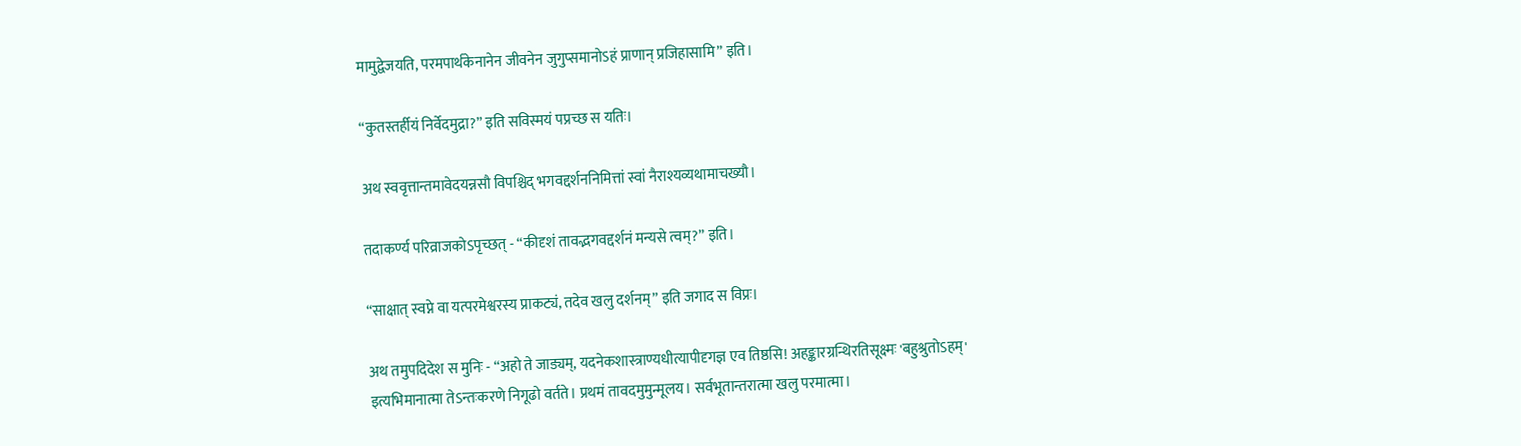मामुद्वेजयति, परमपार्थकेनानेन जीवनेन जुगुप्समानोऽहं प्राणान् प्रजिहासामि” इति।

“कुतस्तर्हीयं निर्वेदमुद्रा?” इति सविस्मयं पप्रच्छ स यतिः।

अथ स्ववृत्तान्तमावेदयन्नसौ विपश्चिद् भगवद्दर्शननिमित्तां स्वां नैराश्यव्यथामाचख्यौ।

तदाकर्ण्य परिव्राजकोऽपृच्छत् - “कीदृशं तावद्भगवद्दर्शनं मन्यसे त्वम्?” इति।

“साक्षात् स्वप्ने वा यत्परमेश्वरस्य प्राकट्यं, तदेव खलु दर्शनम्” इति जगाद स विप्रः।

अथ तमुपदिदेश स मुनिः - “अहो ते जाड्यम्, यदनेकशास्त्राण्यधीत्यापीदृगज्ञ एव तिष्ठसि! अहङ्कारग्रन्थिरतिसूक्ष्मः 'बहुश्रुतोऽहम्' इत्यभिमानात्मा तेऽन्तःकरणे निगूढो वर्तते। प्रथमं तावदमुमुन्मूलय। सर्वभूतान्तरात्मा खलु परमात्मा।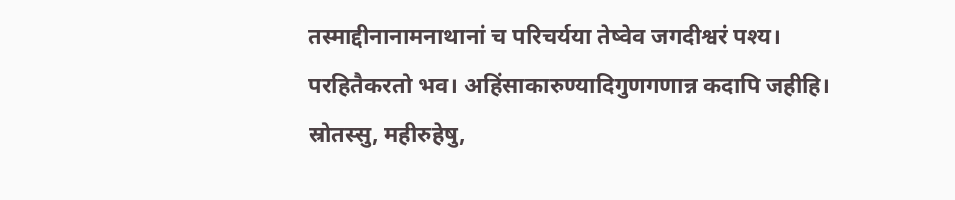तस्माद्दीनानामनाथानां च परिचर्यया तेष्वेव जगदीश्वरं पश्य। परहितैकरतो भव। अहिंसाकारुण्यादिगुणगणान्न कदापि जहीहि। स्रोतस्सु, महीरुहेषु,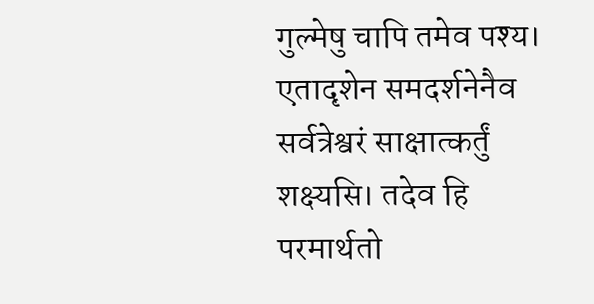गुल्मेषु चापि तमेव पश्य। एतादृशेन समदर्शनेनैव सर्वत्रेश्वरं साक्षात्कर्तुं शक्ष्यसि। तदेव हि परमार्थतो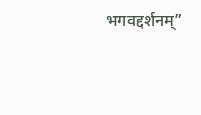भगवद्दर्शनम्”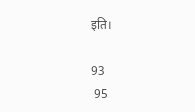इति।

93
 95